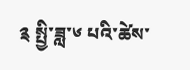༉ སྤྱི་ཟླ་༦ པའི་ཚེས་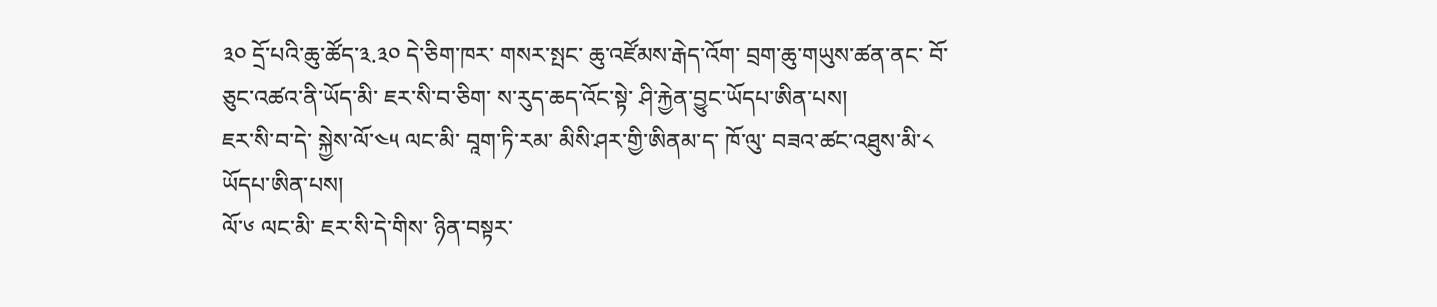༣༠ དྲོ་པའི་ཆུ་ཚོད་༣.༣༠ དེ་ཅིག་ཁར་ གསར་སྤང་ ཆུ་འཛོམས་རྒེད་འོག་ བྲག་ཆུ་གཡུས་ཚན་ནང་ བོ་ཅུང་འཚའ་ནི་ཡོད་མི་ ཇར་སི་བ་ཅིག་ ས་རུད་ཆད་འོང་སྟེ་ ཤི་རྐྱེན་བྱུང་ཡོདཔ་ཨིན་པས།
ཇར་སི་བ་དེ་ སྐྱེས་ལོ་༤༥ ལང་མི་ བཱག་ཏི་རམ་ མིསི་ཤར་གྱི་ཨིནམ་ད་ ཁོ་ལུ་ བཟའ་ཚང་འཐུས་མི་༨ ཡོདཔ་ཨིན་པས།
ལོ་༦ ལང་མི་ ཇར་སི་དེ་གིས་ ཉིན་བསྟར་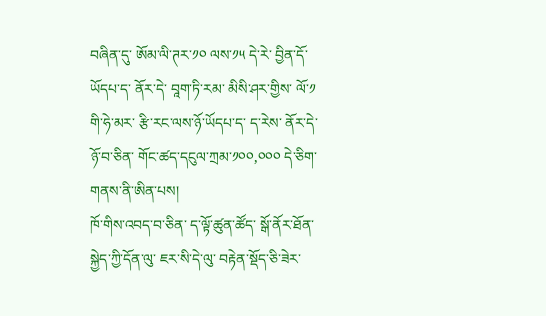བཞིན་དུ་ ཨོམ་ལི་ཊར་༡༠ ལས་༡༥ དེ་རེ་ བྱིན་དོ་ཡོདཔ་ད་ ནོར་དེ་ བཱག་ཏི་རམ་ མིསི་ཤར་གྱིས་ ལོ་༡ གི་ཧེ་མར་ རྩི་རང་ལས་ཉོ་ཡོདཔ་ད་ ད་རེས་ ནོར་དེ་ཉོ་བ་ཅིན་ གོང་ཚད་དངུལ་ཀྲམ་༡༠༠,༠༠༠ དེ་ཅིག་ གནས་ནི་ཨིན་པས།
ཁོ་གིས་འབད་བ་ཅིན་ ད་ལྟོ་ཚུན་ཚོད་ སྒོ་ནོར་ཐོན་སྐྱེད་ཀྱི་དོན་ལུ་ ཇར་སི་དེ་ལུ་ བརྟེན་སྡོད་ཅི་ཟེར་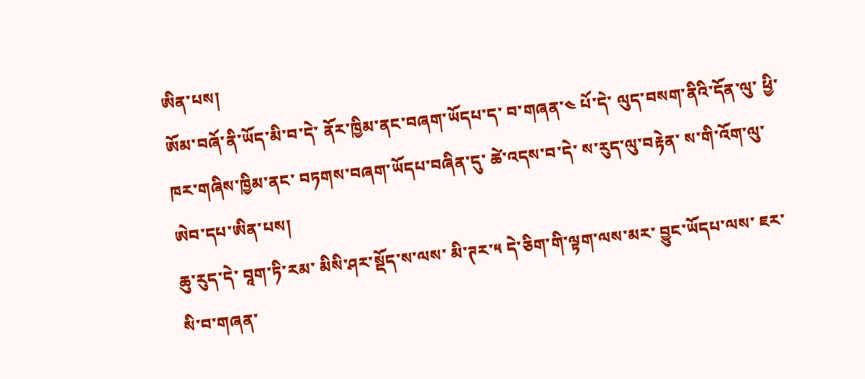ཨིན་པས།
ཨོམ་བཞོ་ནི་ཡོད་མི་བ་དེ་ ནོར་ཁྱིམ་ནང་བཞག་ཡོདཔ་ད་ བ་གཞན་༤ པོ་དེ་ ལུད་བསག་ནིའི་དོན་ལུ་ ཕྱི་ཁར་གཞིས་ཁྱིམ་ནང་ བཏགས་བཞག་ཡོདཔ་བཞིན་དུ་ ཚེ་འདས་བ་དེ་ ས་རུད་ལུ་བརྟེན་ ས་གི་འོག་ལུ་ ཨེབ་དཔ་ཨིན་པས།
ཆུ་རུད་དེ་ བཱག་ཏི་རམ་ མིསི་ཤར་སྡོད་ས་ལས་ མི་ཊར་༥ དེ་ཅིག་གི་ལྟག་ལས་མར་ བྱུང་ཡོདཔ་ལས་ ཇར་སི་བ་གཞན་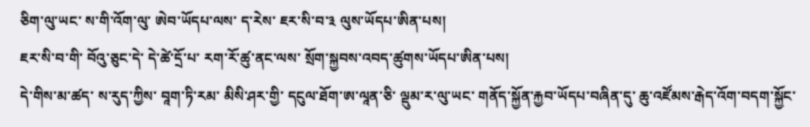ཅིག་ལུ་ཡང་ ས་གི་འོག་ལུ་ ཨེབ་ཡོདཔ་ལས་ ད་རེས་ ཇར་སི་བ་༣ ལུས་ཡོདཔ་ཨིན་པས།
ཇར་སི་བ་གི་ བོའུ་ཅུང་དེ་ དེ་ཚེ་དྲོ་པ་ རག་རོ་ཚུ་ནང་ལས་ སྲོག་སྐྱབས་འབད་ཚུགས་ཡོདཔ་ཨིན་པས།
དེ་གིས་མ་ཚད་ ས་རུད་ཀྱིས་ བཱག་ཏི་རམ་ མིསི་ཤར་གྱི་ དངུལ་ཐོག་ཨ་ལཱན་ཅི་ ལྡུམ་ར་ལུ་ཡང་ གནོད་སྐྱོན་རྐྱབ་ཡོདཔ་བཞིན་དུ་ ཆུ་འཛོམས་རྒེད་འོག་བདག་སྐྱོང་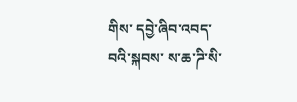གིས་ དབྱེ་ཞིབ་འབད་བའི་སྐབས་ ས་ཆ་ཌི་སི་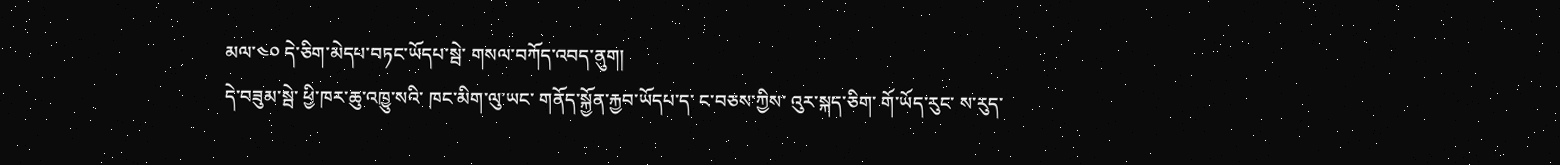མལ་༤༠ དེ་ཅིག་མེདཔ་བཏང་ཡོདཔ་སྦེ་ གསལ་བཀོད་འབད་ནུག།
དེ་བཟུམ་སྦེ་ ཕྱི་ཁར་ཆུ་འཁྱུ་སའི་ ཁང་མིག་ལུ་ཡང་ གནོད་སྐྱོན་རྐྱབ་ཡོདཔ་ད་ ང་བཅས་ཀྱིས་ འུར་སྐད་ཅིག་ གོ་ཡོད་རུང་ ས་རུད་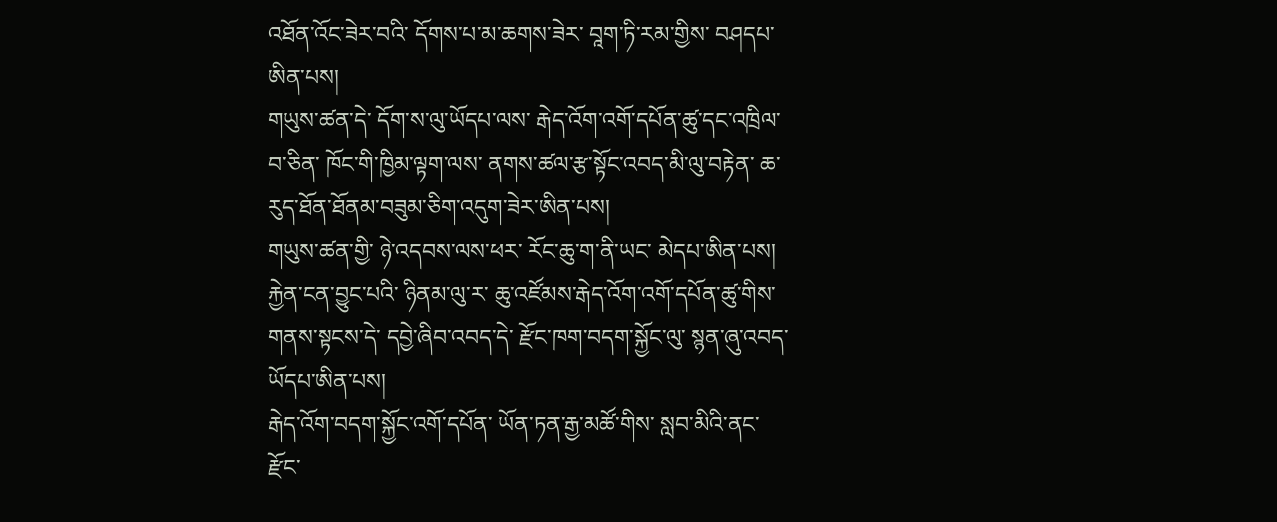འཐོན་འོང་ཟེར་བའི་ དོགས་པ་མ་ཆགས་ཟེར་ བཱག་ཏི་རམ་གྱིས་ བཤདཔ་ཨིན་པས།
གཡུས་ཚན་དེ་ དོག་ས་ལུ་ཡོདཔ་ལས་ རྒེད་འོག་འགོ་དཔོན་ཚུ་དང་འཁྲིལ་བ་ཅིན་ ཁོང་གི་ཁྱིམ་ལྟག་ལས་ ནགས་ཚལ་རྩ་སྟོང་འབད་མི་ལུ་བརྟེན་ ཆ་རུད་ཐོན་ཐོནམ་བཟུམ་ཅིག་འདུག་ཟེར་ཨིན་པས།
གཡུས་ཚན་གྱི་ ཉེ་འདབས་ལས་ཕར་ རོང་ཆུ་ག་ནི་ཡང་ མེདཔ་ཨིན་པས།
རྐྱེན་ངན་བྱུང་པའི་ ཉིནམ་ལུ་ར་ ཆུ་འཛོམས་རྒེད་འོག་འགོ་དཔོན་ཚུ་གིས་ གནས་སྟངས་དེ་ དབྱེ་ཞིབ་འབད་དེ་ རྫོང་ཁག་བདག་སྐྱོང་ལུ་ སྙན་ཞུ་འབད་ཡོདཔ་ཨིན་པས།
རྒེད་འོག་བདག་སྐྱོང་འགོ་དཔོན་ ཡོན་ཏན་རྒྱ་མཚོ་གིས་ སླབ་མིའི་ནང་ རྫོང་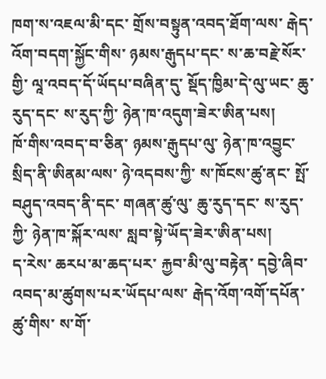ཁག་ས་འཇལ་མི་དང་ གྲོས་བསྟུན་འབད་ཐོག་ལས་ རྒེད་འོག་བདག་སྐྱོང་གིས་ ཉམས་རྒུདཔ་དང་ ས་ཆ་བརྗེ་སོར་གྱི་ ལཱ་འབད་དོ་ཡོདཔ་བཞིན་དུ་ སྡོད་ཁྱིམ་དེ་ལུ་ཡང་ ཆུ་རུད་དང་ ས་རུད་ཀྱི་ ཉེན་ཁ་འདུག་ཟེར་ཨིན་པས།
ཁོ་གིས་འབད་བ་ཅིན་ ཉམས་རྒུདཔ་ལུ་ ཉེན་ཁ་འབྱུང་སྲིད་ནི་ཨིནམ་ལས་ ཉེ་འདབས་ཀྱི་ ས་ཁོངས་ཚུ་ནང་ སྤོ་བཤུད་འབད་ནི་དང་ གཞན་ཚུ་ལུ་ ཆུ་རུད་དང་ ས་རུད་ཀྱི་ ཉེན་ཁ་སྐོར་ལས་ སླབ་སྟེ་ཡོད་ཟེར་ཨིན་པས།
ད་རེས་ ཆརཔ་མ་ཆད་པར་ རྐྱབ་མི་ལུ་བརྟེན་ དབྱེ་ཞིབ་འབད་མ་ཚུགས་པར་ཡོདཔ་ལས་ རྒེད་འོག་འགོ་དཔོན་ཚུ་གིས་ ས་གོ་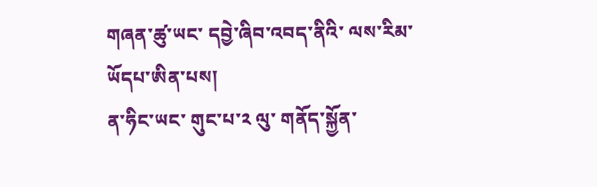གཞན་ཚུ་ཡང་ དབྱེ་ཞིབ་འབད་ནིའི་ ལས་རིམ་ཡོདཔ་ཨིན་པས།
ན་ཧིང་ཡང་ གུང་པ་༢ ལུ་ གནོད་སྐྱོན་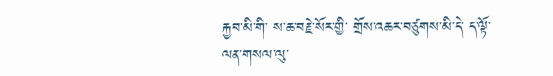རྐྱབ་མི་གི་ ས་ཆ་བརྗེ་སོར་གྱི་ གྲོས་འཆར་བཙུགས་མི་དེ་ ད་ལྟོ་ལན་གསལ་ལུ་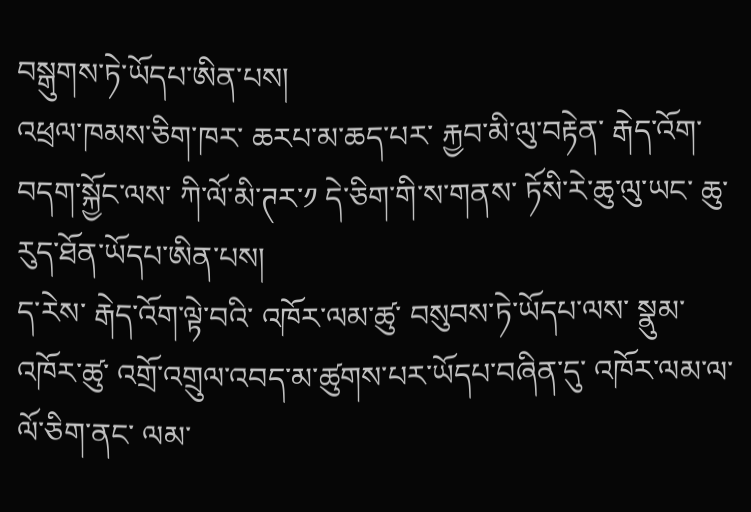བསྒུགས་ཏེ་ཡོདཔ་ཨིན་པས།
འཕྲལ་ཁམས་ཅིག་ཁར་ ཆརཔ་མ་ཆད་པར་ རྐྱབ་མི་ལུ་བརྟེན་ རྒེད་འོག་བདག་སྐྱོང་ལས་ ཀི་ལོ་མི་ཊར་༡ དེ་ཅིག་གི་ས་གནས་ ཏོསི་རེ་ཆུ་ལུ་ཡང་ ཆུ་རུད་ཐོན་ཡོདཔ་ཨིན་པས།
ད་རེས་ རྒེད་འོག་ལྟེ་བའི་ འཁོར་ལམ་ཚུ་ བསུབས་ཏེ་ཡོདཔ་ལས་ སྣུམ་འཁོར་ཚུ་ འགྲོ་འགྲུལ་འབད་མ་ཚུགས་པར་ཡོདཔ་བཞིན་དུ་ འཁོར་ལམ་ལ་ལོ་ཅིག་ནང་ ལམ་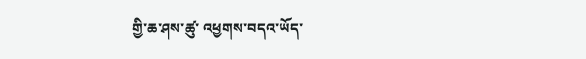གྱི་ཆ་ཤས་ཚུ་ འཕྱགས་བདའ་ཡོད་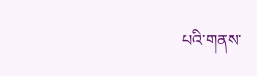པའི་གནས་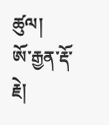ཚུལ།
ཨོ་རྒྱན་རྡོ་རྗེ།